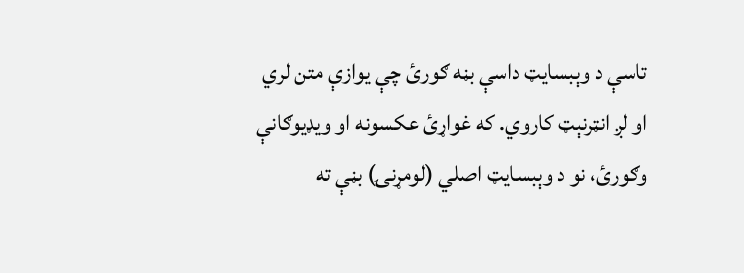تاسې د وېبسایټ داسې بڼه ګورئ چې یوازې متن لري او لږ انټرنېټ کاروي. که غواړئ عکسونه او ویډیوګانې وګورئ، نو د وېبسایټ اصلي (لومړنۍ) بڼې ته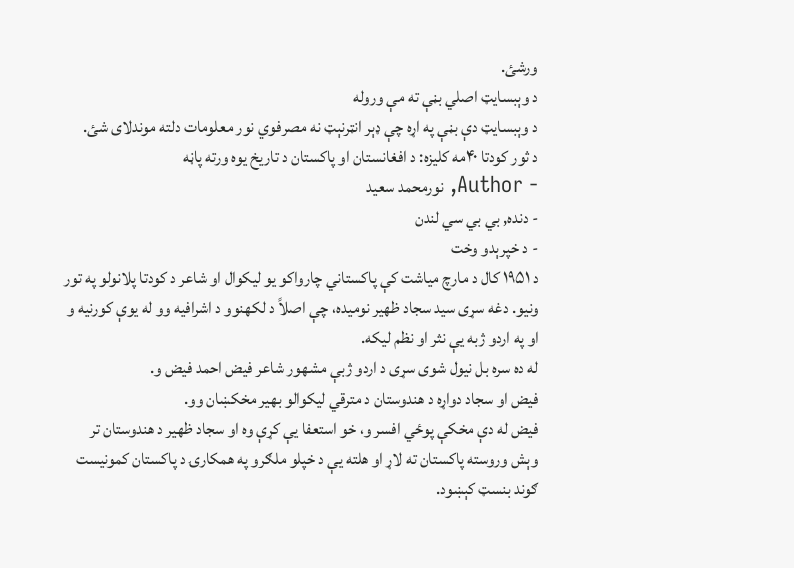ورشئ.
د وېبسایټ اصلي بڼې ته مې وروله
د وېبسایټ دې بڼې په اړه چې ډېر انټرنېټ نه مصرفوي نور معلومات دلته موندلای شئ.
د ثور کودتا ۴۰مه کلیزه: د افغانستان او پاکستان د تاریخ یوه ورته پاڼه
- Author, نورمحمد سعید
- دنده, بي بي سي لندن
- د خپرېدو وخت
د ۱۹۵۱ کال د مارچ میاشت کې پاکستاني چارواکو یو لیکوال او شاعر د کودتا پلانولو په تور ونیو. دغه سړی سید سجاد ظهیر نومیده، چې اصلاً د لکهنوو د اشرافیه وو له یوې کورنیه و او په اردو ژبه یې نثر او نظم لیکه.
له ده سره بل نیول شوی سړی د اردو ژبې مشهور شاعر فیض احمد فیض و.
فیض او سجاد دواړه د هندوستان د مترقي لیکوالو بهیر مخکښان وو.
فیض له دې مخکې پوځي افسر و، خو استعفا یې کړې وه او سجاد ظهیر د هندوستان تر وېش وروسته پاکستان ته لاړ او هلته یې د خپلو ملګرو په همکارۍ د پاکستان کمونیست ګوند بنسټ کېښود.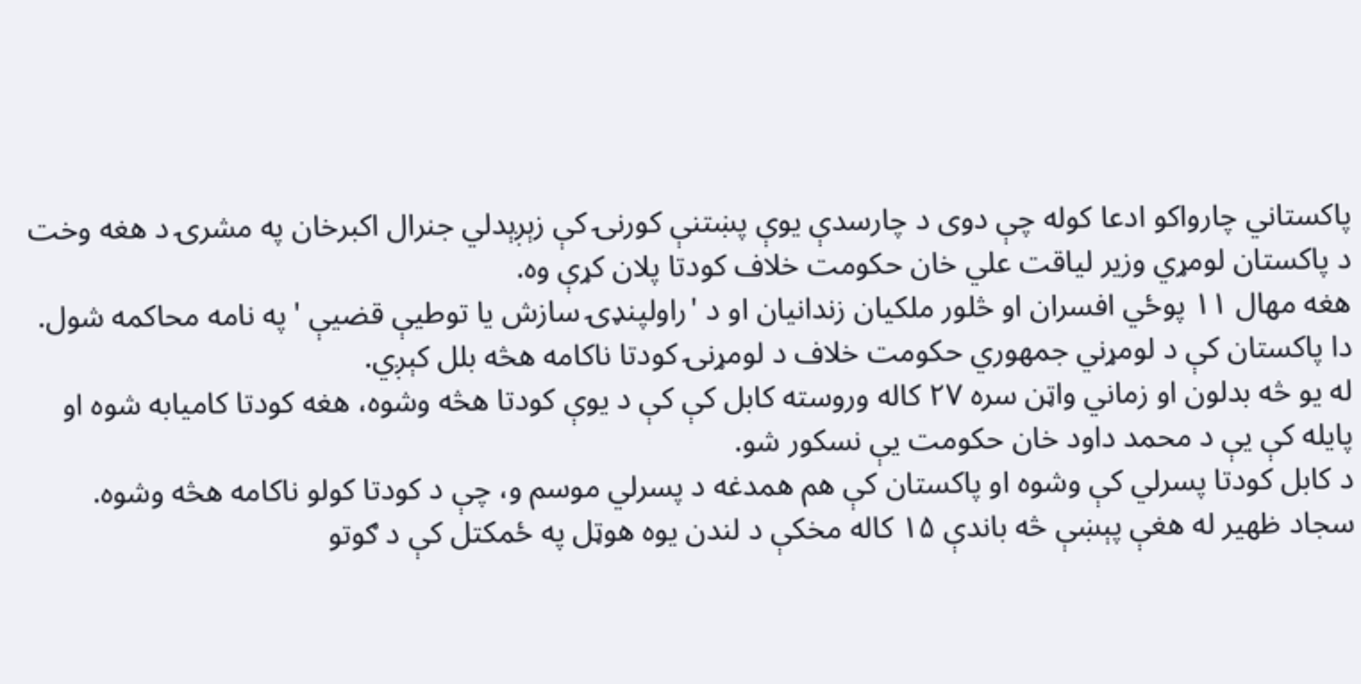پاکستاني چارواکو ادعا کوله چې دوی د چارسدې یوې پښتنې کورنۍ کې زېږېدلي جنرال اکبرخان په مشرۍ د هغه وخت د پاکستان لومړي وزیر لیاقت علي خان حکومت خلاف کودتا پلان کړې وه.
هغه مهال ۱۱ پوځي افسران او څلور ملکیان زندانیان او د 'راولپنډۍ سازش یا توطیې قضیې ' په نامه محاکمه شول.
دا پاکستان کې د لومړني جمهوري حکومت خلاف د لومړنۍ کودتا ناکامه هڅه بلل کېږي.
له یو څه بدلون او زماني واټن سره ۲۷ کاله وروسته کابل کې کې د یوې کودتا هڅه وشوه، هغه کودتا کامیابه شوه او پایله کې یې د محمد داود خان حکومت یې نسکور شو.
د کابل کودتا پسرلي کې وشوه او پاکستان کې هم همدغه د پسرلي موسم و، چې د کودتا کولو ناکامه هڅه وشوه.
سجاد ظهیر له هغې پېښې څه باندې ۱۵ کاله مخکې د لندن یوه هوټل په ځمکتل کې د ګوتو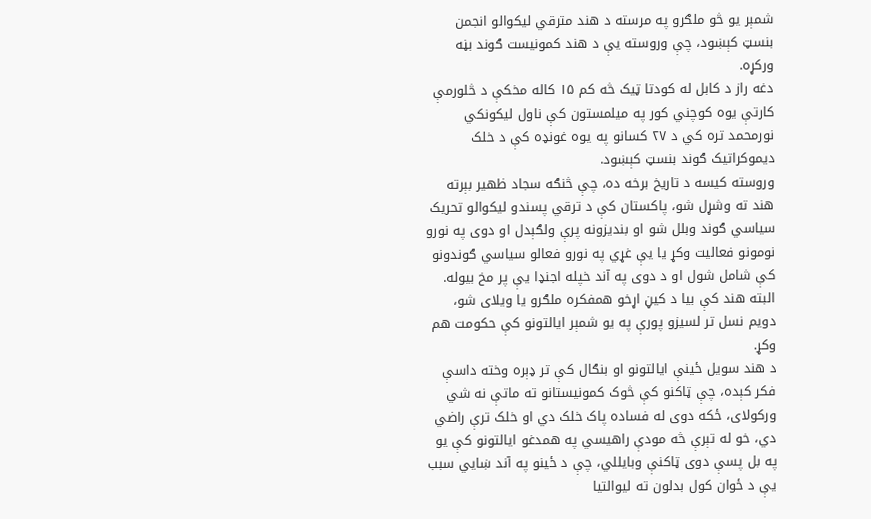شمېر یو څو ملګرو په مرسته د هند مترقي لیکوالو انجمن بنسټ کېښود، چې وروسته یې د هند کمونیست ګوند بڼه ورکړه.
دغه راز د کابل له کودتا ټیک څه کم ۱۵ کاله مخکې د څلورمې کارتې یوه کوچني کور په میلمستون کې ناول لیکونکي نورمحمد تره کي د ۲۷ کسانو په یوه غونډه کې د خلک دیموکراتیک ګوند بنسټ کېښود.
وروسته کیسه د تاریخ برخه ده، چې څنګه سجاد ظهیر بېرته هند ته وشړل شو، پاکستان کې د ترقي پسندو لیکوالو تحریک سیاسي ګوند وبلل شو او بندیزونه پرې ولګېدل او دوی په نورو نومونو فعالیت وکړ یا یې غړي په نورو فعالو سیاسي ګوندونو کې شامل شول او د دوی په آند خپله اجنډا یې پر مخ بیوله.
البته هند کې بیا د کیڼ اړخو همفکره ملګرو یا ویلای شو، دویم نسل تر لسیزو پورې په یو شمېر ایالتونو کې حکومت هم وکړ.
د هند سویل ځینې ایالتونو او بنګال کې تر ډېره وخته داسې فکر کېده، چې ټاکنو کې څوک کمونیستانو ته ماتې نه شي ورکولای، ځکه دوی له فساده پاک خلک دي او خلک ترې راضي دي، خو له تېرې څه مودې راهیسي په همدغو ایالتونو کې یو په بل پسې دوی ټاکنې وبایللي، چې د ځینو په آند ښايي سبب یې د ځوان کول بدلون ته لیوالتیا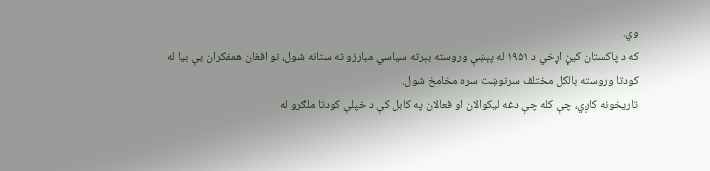وي.
که د پاکستان کیڼ اړخي د ۱۹۵۱ له پېښې وروسته بېرته سیاسي مبارزو ته ستانه شول، نو افغان همفکران یې بیا له کودتا وروسته بالکل مختلف سرنوښت سره مخامخ شول.
تاریخونه کاږي، چې کله چې دغه لیکوالان او فعالان په کابل کې د خپلې کودتا ملګرو له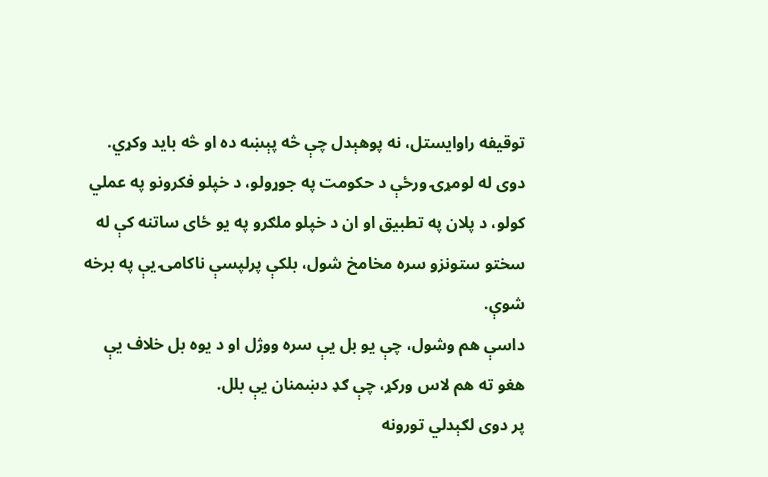توقیفه راوایستل، نه پوهېدل چې څه پېښه ده او څه باید وکړي.
دوی له لومړۍ ورځې د حکومت په جوړولو، د خپلو فکرونو په عملي کولو، د پلان په تطبیق او ان د خپلو ملګرو په یو ځای ساتنه کې له سختو ستونزو سره مخامخ شول، بلکې پرلپسې ناکامۍ یې په برخه شوې.
داسې هم وشول، چې یو بل یې سره ووژل او د یوه بل خلاف یې هغو ته هم لاس ورکړ، چې ګډ دښمنان یې بلل.
پر دوی لګېدلي تورونه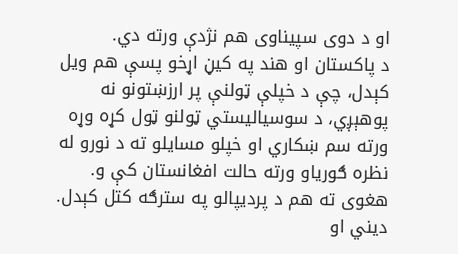او د دوی سپیناوی هم نژدې ورته دي.
د پاکستان او هند په کیڼ اړخو پسې هم ویل کېدل، چې د خپلې ټولنې پر ارزښتونو نه پوهېږي، د سوسیالیستي ټولنو ټول کړه وړه ورته سم ښکاري او خپلو مسایلو ته د نورو له نظره ګورياو ورته حالت افغانستان کې و.
هغوی ته هم د پردیپالو په سترګه کتل کېدل.
دیني او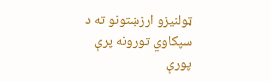ټولنیزو ارزښتونو ته د سپکاوي تورونه پرې پورې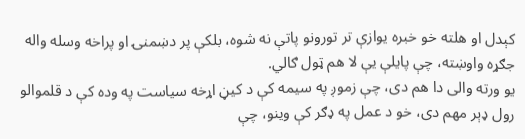کېدل او هلته خو خبره یوازې تر تورونو پاتې نه شوه، بلکې پر دښمنۍ او پراخه وسله واله جګړه واوښته، چې پایلې یې لا هم ټول ګالي.
یو ورته والی دا هم دی، چې زموږ په سیمه کې د کیڼ اړخه سیاست په وده کې د قلموالو رول ډېر مهم دی، خو د عمل په ډګر کې وینو، چې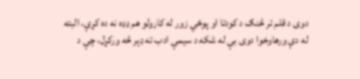دوی د قلم تر څنګ د کودتا او پوځي زور له کارولو هم ډډه نه ده کړې، البته له دې ورهاوخوا دوی بې له شکه د سیمې ادب ته ډېر څه ورکړل، چې د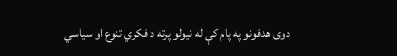دوی هدفونو په پام کې له نیولو پرته د فکري تنوع او سیاسي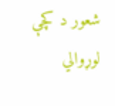شعور د کچې لوړوالي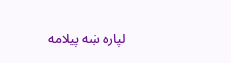لپاره ښه پیلامه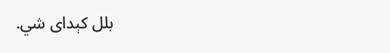بلل کېدای شي.